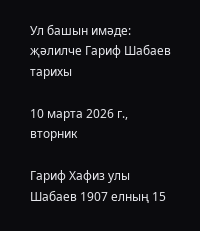Ул башын имәде: җәлилче Гариф Шабаев тарихы

10 марта 2026 г., вторник

Гариф Хафиз улы Шабаев 1907 елның 15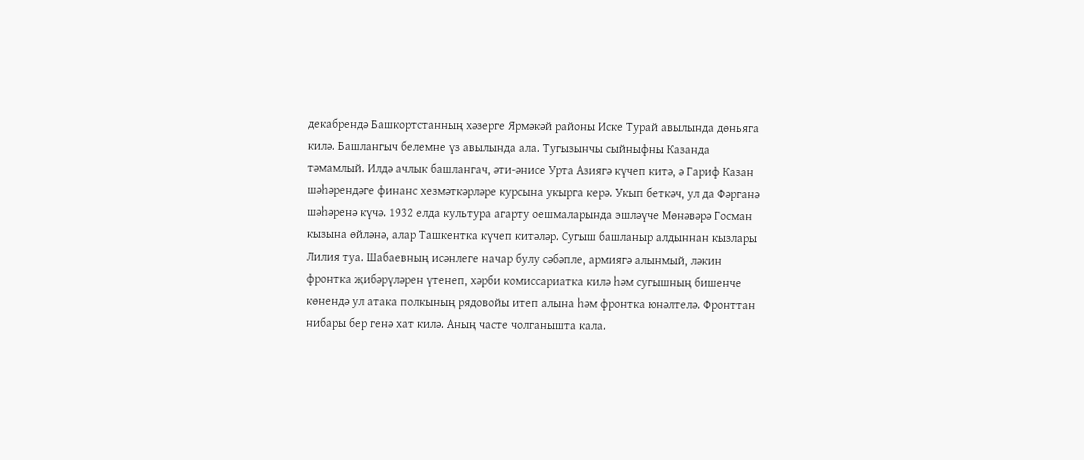декабрендә Башкортстанның хәзерге Ярмәкәй районы Иске Турай авылында дөньяга килә. Башлангыч белемне үз авылында ала. Тугызынчы сыйныфны Казанда тәмамлый. Илдә ачлык башлангач, әти-әнисе Урта Азиягә күчеп китә, ә Гариф Казан шәһәрендәге финанс хезмәткәрләре курсына укырга керә. Укып беткәч, ул да Фәрганә шәһәренә күчә. 1932 елда культура агарту оешмаларында эшләүче Мөнәвәрә Госман кызына өйләнә, алар Ташкентка күчеп китәләр. Сугыш башланыр алдыннан кызлары Лилия туа. Шабаевның исәнлеге начар булу сәбәпле, армиягә алынмый, ләкин фронтка җибәрүләрен үтенеп, хәрби комиссариатка килә һәм сугышның бишенче көнендә ул атака полкының рядовойы итеп алына һәм фронтка юнәлтелә. Фронттан нибары бер генә хат килә. Аның часте чолганышта кала.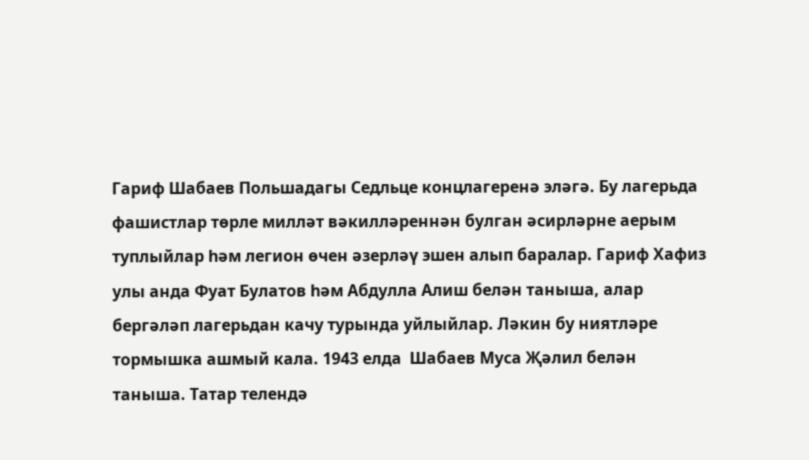Гариф Шабаев Польшадагы Седльце концлагеренә эләгә. Бу лагерьда фашистлар төрле милләт вәкилләреннән булган әсирләрне аерым туплыйлар һәм легион өчен әзерләү эшен алып баралар. Гариф Хафиз улы анда Фуат Булатов һәм Абдулла Алиш белән таныша, алар бергәләп лагерьдан качу турында уйлыйлар. Ләкин бу ниятләре тормышка ашмый кала. 1943 елда  Шабаев Муса Җәлил белән таныша. Татар телендә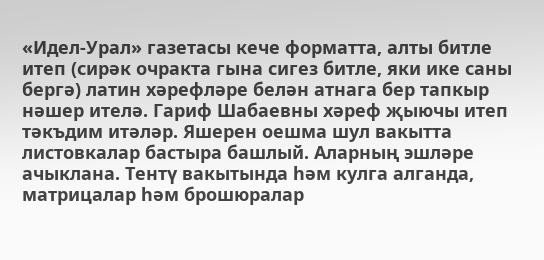«Идел-Урал» газетасы кече форматта, алты битле итеп (сирәк очракта гына сигез битле, яки ике саны бергә) латин хәрефләре белән атнага бер тапкыр нәшер ителә. Гариф Шабаевны хәреф җыючы итеп тәкъдим итәләр. Яшерен оешма шул вакытта листовкалар бастыра башлый. Аларның эшләре ачыклана. Тентү вакытында һәм кулга алганда, матрицалар һәм брошюралар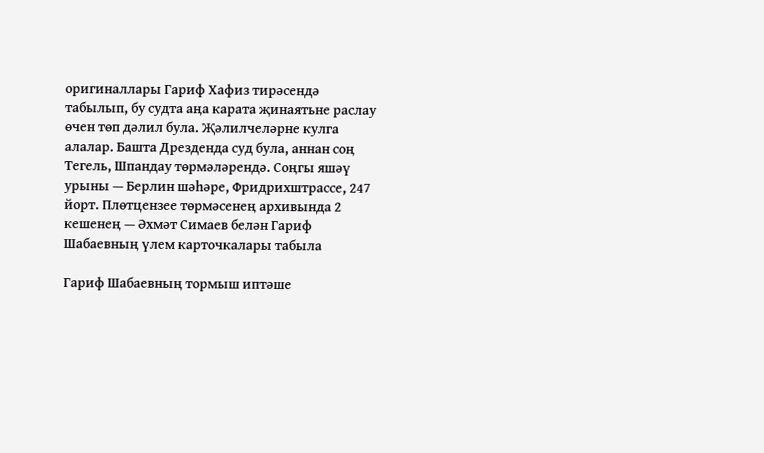оригиналлары Гариф Хафиз тирәсендә табылып, бу судта аңа карата җинаятьне раслау өчен төп дәлил була. Җәлилчеләрне кулга алалар. Башта Дрезденда суд була, аннан соң Тегель, Шпандау төрмәләрендә. Соңгы яшәү урыны — Берлин шәһәре, Фридрихштрассе, 247 йорт. Плөтцензее төрмәсенең архивында 2 кешенең — Әхмәт Симаев белән Гариф Шабаевның үлем карточкалары табыла

Гариф Шабаевның тормыш иптәше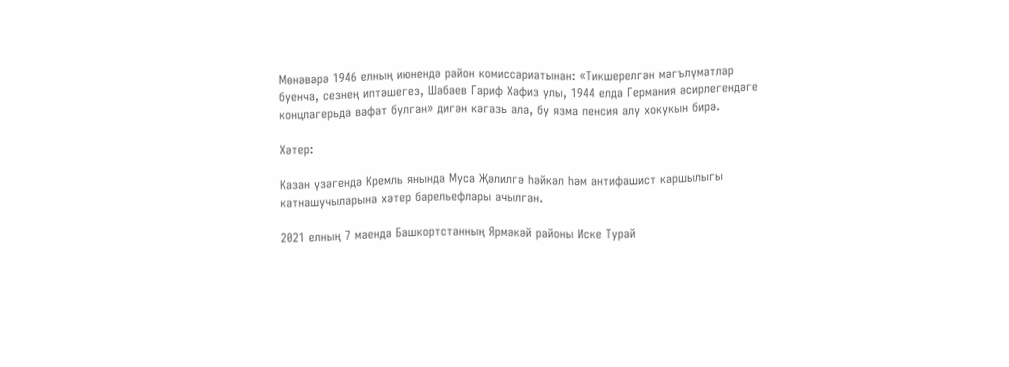Мөнәвәрә 1946 елның июнендә район комиссариатынан: «Тикшерелгән мәгълүматлар буенча, сезнең иптәшегез, Шабаев Гариф Хафиз улы, 1944 елда Германия әсирлегендәге концлагерьда вафат булган» дигән кәгазь ала, бу язма пенсия алу хокукын бирә.

Хәтер:

Казан үзәгендә Кремль янында Муса Җәлилгә һәйкәл һәм антифашист каршылыгы катнашучыларына хәтер барельефлары ачылган.

2021 елның 7 маенда Башкортстанның Ярмәкәй районы Иске Турай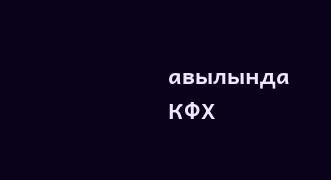авылында КФХ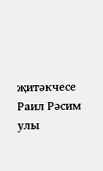җитәкчесе Раил Рәсим улы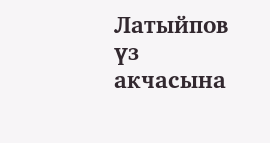Латыйпов үз акчасына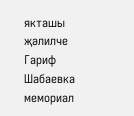якташы җәлилче Гариф Шабаевка мемориал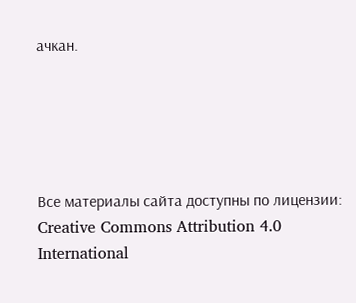ачкан.





Все материалы сайта доступны по лицензии:
Creative Commons Attribution 4.0 International